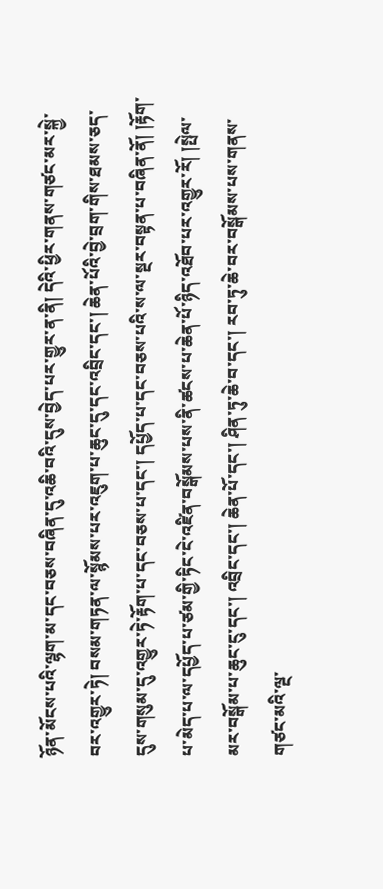ཉོན་མོངས་པའི་ལྷག་མ་དང་བཅས་བཞིན་དུ་འཆི་བའི་དུས་བྱེད་པར་གྱུར་ན་ནི། དེའི་ཕྱིར་གནས་གཙང་མར་སྐྱེ་བར་འགྱུར་ཏེ། བསམ་གཏན་ལ་སྙོམས་པར་འཇུག་པ་ཆུང་དུ་དང་འབྲིང་དང་། ཆེན་པོའི་བྱེ་བྲག་གིས་ཐམས་ཅད་དུས་གསུམ་དུ་འགྱུར་ཏེ་རྟོག་པ་དང་བཅས་པ་དང་། དཔྱོད་པ་དང་བཅས་པའི་ས་ལ་སྔར་བསྟན་པ་བཞིན་ནོ། །རྟོག་པ་མེད་པ་ལ་དཔྱོད་པ་ཙམ་གྱི་ཏིང་ངེ་འཛིན་བསྒོམས་པས་ནི་ཚངས་པ་ཆེན་པོ་ཉིད་འཐོབ་པར་འགྱུར་རོ། །སྤེལ་མར་བསྒོམ་པ་ཆུང་ངུ་དང་། འབྲིང་དང་། ཆེན་པོ་དང་། ཤིན་ཏུ་ཆེ་བ་དང་། རབ་ཏུ་ཆེ་བར་བསྒོམས་པས་གནས་གཙང་མའི་ལྔ་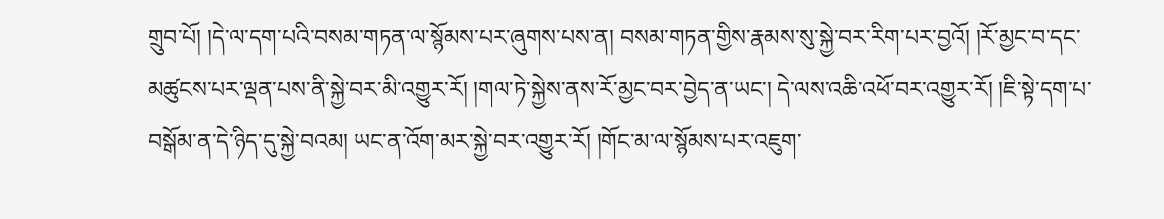གྲུབ་པོ། །དེ་ལ་དག་པའི་བསམ་གཏན་ལ་སྙོམས་པར་ཞུགས་པས་ན། བསམ་གཏན་གྱིས་རྣམས་སུ་སྐྱེ་བར་རིག་པར་བྱའོ། །རོ་མྱང་བ་དང་མཚུངས་པར་ལྡན་པས་ནི་སྐྱེ་བར་མི་འགྱུར་རོ། །གལ་ཏེ་སྐྱེས་ནས་རོ་མྱང་བར་བྱེད་ན་ཡང་། དེ་ལས་འཆི་འཕོ་བར་འགྱུར་རོ། །ཇི་སྟེ་དག་པ་བསྒོམ་ན་དེ་ཉིད་དུ་སྐྱེ་བའམ། ཡང་ན་འོག་མར་སྐྱེ་བར་འགྱུར་རོ། །གོང་མ་ལ་སྙོམས་པར་འཇུག་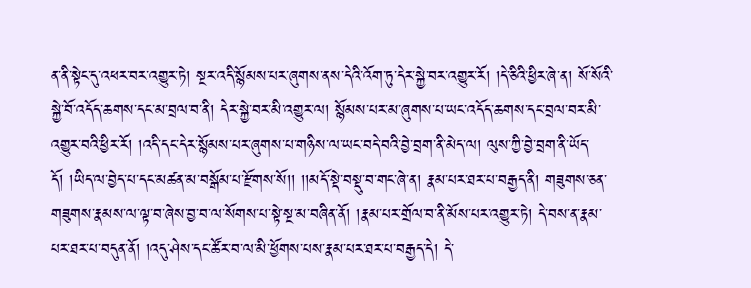ན་ནི་སྟེང་དུ་འཕར་བར་འགྱུར་ཏེ། སྔར་འདི་སྙོམས་པར་ཞུགས་ནས་དེའི་འོག་ཏུ་དེར་སྐྱེ་བར་འགྱུར་རོ། །དེ་ཅིའི་ཕྱིར་ཞེ་ན། སོ་སོའི་སྐྱེ་བོ་འདོད་ཆགས་དང་མ་བྲལ་བ་ནི། དེར་སྐྱེ་བར་མི་འགྱུར་ལ། སྙོམས་པར་མ་ཞུགས་པ་ཡང་འདོད་ཆགས་དང་བྲལ་བར་མི་འགྱུར་བའི་ཕྱིར་རོ། །འདི་དང་དེར་སྙོམས་པར་ཞུགས་པ་གཉིས་ལ་ཡང་བདེ་བའི་བྱེ་བྲག་ནི་མེད་ལ། ལུས་ཀྱི་བྱེ་བྲག་ནི་ཡོད་དོ། །ཡིད་ལ་བྱེད་པ་དང་མཚན་མ་བསྒོམ་པ་རྫོགས་སོ།། །།མདོ་སྡེ་བསྡུ་བ་གང་ཞེ་ན། རྣམ་པར་ཐར་པ་བརྒྱད་ནི། གཟུགས་ཅན་གཟུགས་རྣམས་ལ་ལྟ་བ་ཞེས་བྱ་བ་ལ་སོགས་པ་སྟེ་སྔ་མ་བཞིན་ནོ། །རྣམ་པར་གྲོལ་བ་ནི་མོས་པར་འགྱུར་ཏེ། དེ་བས་ན་རྣམ་པར་ཐར་པ་བདུན་ནོ། །འདུ་ཤེས་དང་ཚོར་བ་ལ་མི་ཕྱོགས་པས་རྣམ་པར་ཐར་པ་བརྒྱད་དེ། དེ་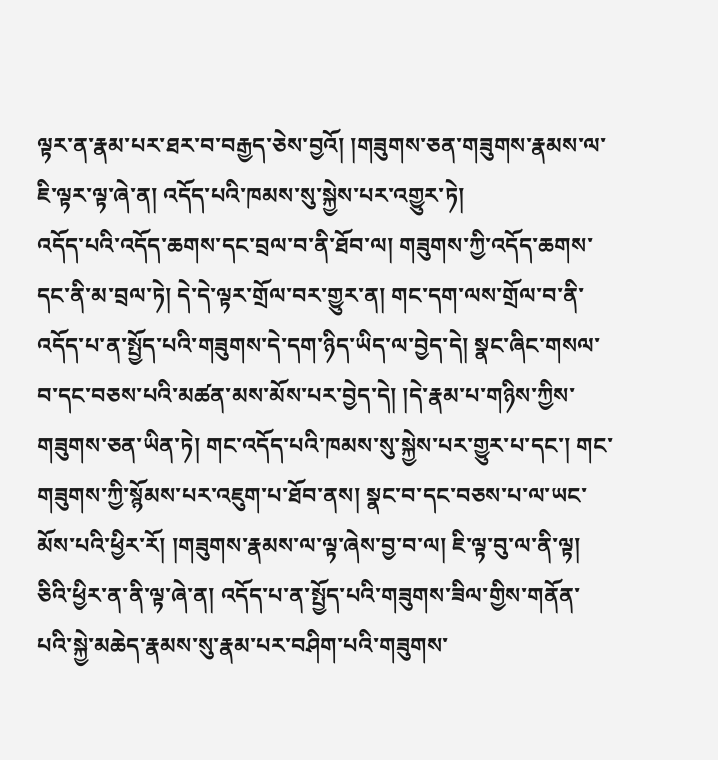ལྟར་ན་རྣམ་པར་ཐར་བ་བརྒྱད་ཅེས་བྱའོ། །གཟུགས་ཅན་གཟུགས་རྣམས་ལ་ཇི་ལྟར་ལྟ་ཞེ་ན། འདོད་པའི་ཁམས་སུ་སྐྱེས་པར་འགྱུར་ཏེ།
འདོད་པའི་འདོད་ཆགས་དང་བྲལ་བ་ནི་ཐོབ་ལ། གཟུགས་ཀྱི་འདོད་ཆགས་དང་ནི་མ་བྲལ་ཏེ། དེ་དེ་ལྟར་གྲོལ་བར་གྱུར་ན། གང་དག་ལས་གྲོལ་བ་ནི་འདོད་པ་ན་སྤྱོད་པའི་གཟུགས་དེ་དག་ཉིད་ཡིད་ལ་བྱེད་དེ། སྣང་ཞིང་གསལ་བ་དང་བཅས་པའི་མཚན་མས་མོས་པར་བྱེད་དེ། །དེ་རྣམ་པ་གཉིས་ཀྱིས་གཟུགས་ཅན་ཡིན་ཏེ། གང་འདོད་པའི་ཁམས་སུ་སྐྱེས་པར་གྱུར་པ་དང་། གང་གཟུགས་ཀྱི་སྙོམས་པར་འཇུག་པ་ཐོབ་ནས། སྣང་བ་དང་བཅས་པ་ལ་ཡང་མོས་པའི་ཕྱིར་རོ། །གཟུགས་རྣམས་ལ་ལྟ་ཞེས་བྱ་བ་ལ། ཇི་ལྟ་བུ་ལ་ནི་ལྟ། ཅིའི་ཕྱིར་ན་ནི་ལྟ་ཞེ་ན། འདོད་པ་ན་སྤྱོད་པའི་གཟུགས་ཟིལ་གྱིས་གནོན་པའི་སྐྱེ་མཆེད་རྣམས་སུ་རྣམ་པར་བཤིག་པའི་གཟུགས་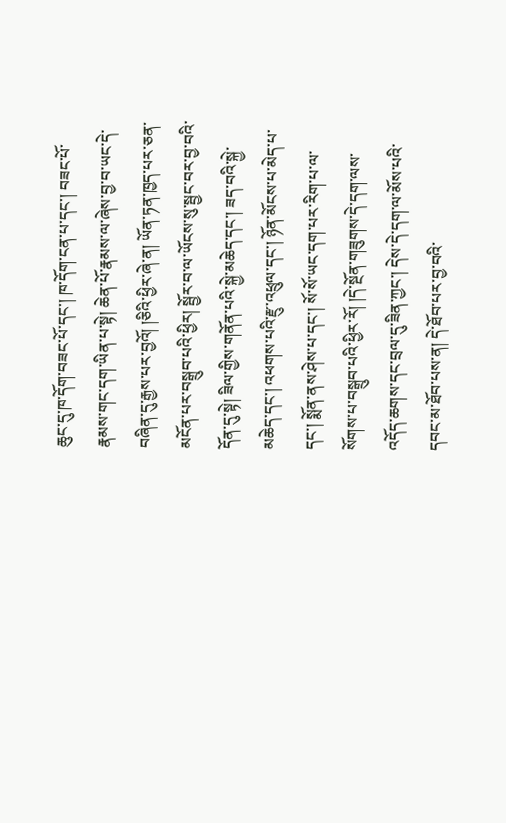ཆུང་དུ་ཁ་དོག་བཟང་པོ་དང་། ཁ་དོག་ངན་པ་དང་། བཟང་པོ་རྣམས་གང་དག་ཡིན་པ་སྟེ། ཆེན་པོ་རྣམས་ལ་ཞེས་བྱ་བ་ཡང་དེ་བཞིན་དུ་རྒྱས་པར་བྱའོ། །ཅིའི་ཕྱིར་ཞེ་ན། ཡོན་ཏན་ཁྱད་པར་ཅན་མངོན་པར་བསྒྲུབ་པའི་ཕྱིར། སྦྱོར་བ་ལ་ཡོངས་སུ་སྦྱང་བར་བྱ་བའི་དོན་དུ་སྟེ། ཟིལ་གྱིས་གནོན་པའི་སྐྱེ་མཆེད་དང་། ཟད་བའི་སྐྱེ་མཆེད་དང་། འཕགས་པའི་རྫུ་འཕྲུལ་དང་། ཉོན་མོངས་པ་མེད་པ་དང་། སྨོན་ནས་ཤེས་པ་དང་། སོ་སོ་ཡང་དག་པར་རིག་པ་ལ་སོགས་པ་བསྒྲུབ་པའི་ཕྱིར་རོ། །དེ་སྔོན་གཟུགས་དེ་དག་ལས་འདོད་ཆགས་དང་བྲལ་དུ་ཟིན་ཀྱང་། དེས་དེ་དག་ལ་མོས་པའི་དབང་མ་ཐོབ་པས་ན། དེ་ཐོབ་པར་བྱ་བའི་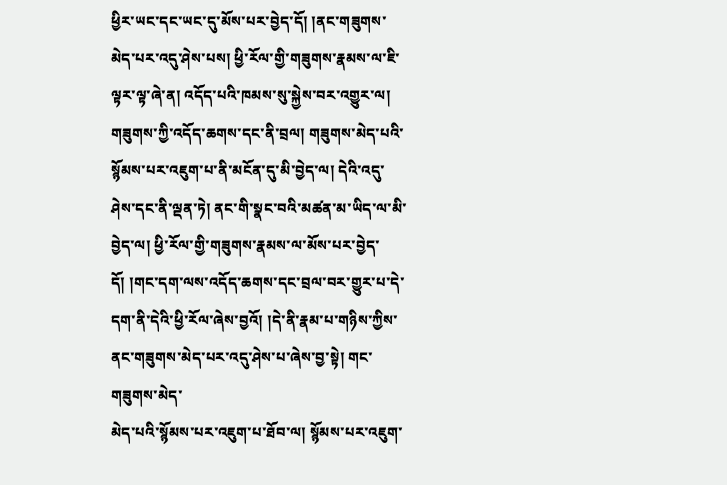ཕྱིར་ཡང་དང་ཡང་དུ་མོས་པར་བྱེད་དོ། །ནང་གཟུགས་མེད་པར་འདུ་ཤེས་པས། ཕྱི་རོལ་གྱི་གཟུགས་རྣམས་ལ་ཇི་ལྟར་ལྟ་ཞེ་ན། འདོད་པའི་ཁམས་སུ་སྐྱེས་བར་འགྱུར་ལ། གཟུགས་ཀྱི་འདོད་ཆགས་དང་ནི་བྲལ། གཟུགས་མེད་པའི་སྙོམས་པར་འཇུག་པ་ནི་མངོན་དུ་མི་བྱེད་ལ། དེའི་འདུ་ཤེས་དང་ནི་ལྡན་ཏེ། ནང་གི་སྣང་བའི་མཚན་མ་ཡིད་ལ་མི་བྱེད་ལ། ཕྱི་རོལ་གྱི་གཟུགས་རྣམས་ལ་མོས་པར་བྱེད་དོ། །གང་དག་ལས་འདོད་ཆགས་དང་བྲལ་བར་གྱུར་པ་དེ་དག་ནི་དེའི་ཕྱི་རོལ་ཞེས་བྱའོ། །དེ་ནི་རྣམ་པ་གཉིས་ཀྱིས་ནང་གཟུགས་མེད་པར་འདུ་ཤེས་པ་ཞེས་བྱ་སྟེ། གང་གཟུགས་མེད་
མེད་པའི་སྙོམས་པར་འཇུག་པ་ཐོབ་ལ། སྙོམས་པར་འཇུག་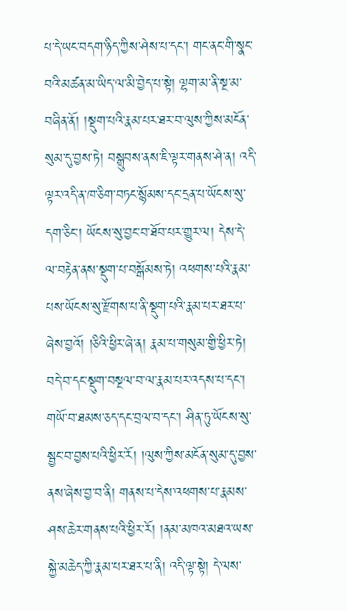པ་དེ་ཡང་བདག་ཉིད་ཀྱིས་ཤེས་པ་དང་། གང་ནང་གི་སྣང་བའི་མཚན་མ་ཡིད་ལ་མི་བྱེད་པ་སྟེ། ལྷག་མ་ནི་སྔ་མ་བཞིན་ནོ། །སྡུག་པའི་རྣམ་པར་ཐར་བ་ལུས་ཀྱིས་མངོན་སུམ་དུ་བྱས་ཏེ། བསྒྲུབས་ནས་ཇི་ལྟར་གནས་ཤེ་ན། འདི་ལྟར་འདི་ན་ཁ་ཅིག་བཏང་སྙོམས་དང་དྲན་པ་ཡོངས་སུ་དག་ཅིང་། ཡོངས་སུ་བྱང་བ་ཐོབ་པར་གྱུར་ལ། དེས་དེ་ལ་བརྟེན་ནས་སྡུག་པ་བསྒོམས་ཏེ། འཕགས་པའི་རྣམ་པས་ཡོངས་སུ་རྫོགས་པ་ནི་སྡུག་པའི་རྣམ་པར་ཐར་པ་ཞེས་བྱའོ། །ཅིའི་ཕྱིར་ཞེ་ན། རྣམ་པ་གསུམ་གྱི་ཕྱིར་ཏེ། བདེ་བ་དང་སྡུག་བསྔལ་བ་ལ་རྣམ་པར་འདས་པ་དང་། གཡོ་བ་ཐམས་ཅད་དང་བྲལ་བ་དང་། ཤིན་ཏུ་ཡོངས་སུ་སྦྱང་བ་བྱས་པའི་ཕྱིར་རོ། །ལུས་ཀྱིས་མངོན་སུམ་དུ་བྱས་ནས་ཞེས་བྱ་བ་ནི། གནས་པ་དེས་འཕགས་པ་རྣམས་ཤས་ཆེར་གནས་པའི་ཕྱིར་རོ། །ནམ་མཁའ་མཐའ་ཡས་སྐྱེ་མཆེད་ཀྱི་རྣམ་པར་ཐར་པ་ནི། འདི་ལྟ་སྟེ། དེ་ལས་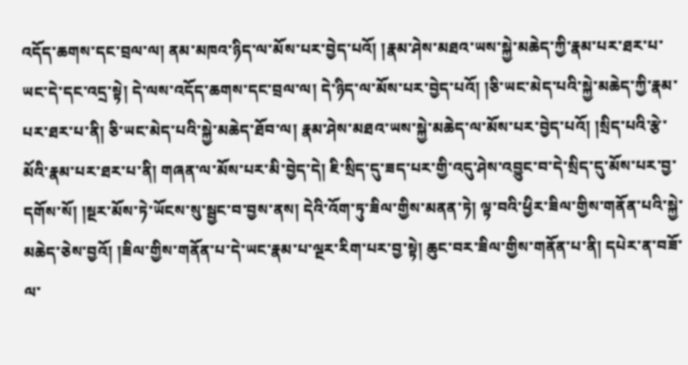འདོད་ཆགས་དང་བྲལ་ལ། ནམ་མཁའ་ཉིད་ལ་མོས་པར་བྱེད་པའོ། །རྣམ་ཤེས་མཐའ་ཡས་སྐྱེ་མཆེད་ཀྱི་རྣམ་པར་ཐར་པ་ཡང་དེ་དང་འདྲ་སྟེ། དེ་ལས་འདོད་ཆགས་དང་བྲལ་ལ། དེ་ཉིད་ལ་མོས་པར་བྱེད་པའོ། །ཅི་ཡང་མེད་པའི་སྐྱེ་མཆེད་ཀྱི་རྣམ་པར་ཐར་པ་ནི། ཅི་ཡང་མེད་པའི་སྐྱེ་མཆེད་ཐོབ་ལ། རྣམ་ཤེས་མཐའ་ཡས་སྐྱེ་མཆེད་ལ་མོས་པར་བྱེད་པའོ། །སྲིད་པའི་རྩེ་མོའི་རྣམ་པར་ཐར་པ་ནི། གཞན་ལ་མོས་པར་མི་བྱེད་དེ། ཇི་སྲིད་དུ་ཟད་པར་གྱི་འདུ་ཤེས་འབྱུང་བ་དེ་སྲིད་དུ་མོས་པར་བྱ་དགོས་སོ། །སྔར་མོས་ཏེ་ཡོངས་སུ་སྦྱང་བ་བྱས་ནས། དེའི་འོག་ཏུ་ཟིལ་གྱིས་མནན་ཏེ། ལྟ་བའི་ཕྱིར་ཟིལ་གྱིས་གནོན་པའི་སྐྱེ་མཆེད་ཅེས་བྱའོ། །ཟིལ་གྱིས་གནོན་པ་དེ་ཡང་རྣམ་པ་ལྔར་རིག་པར་བྱ་སྟེ། ཆུང་བར་ཟིལ་གྱིས་གནོན་པ་ནི། དཔེར་ན་བཟོ་ལ་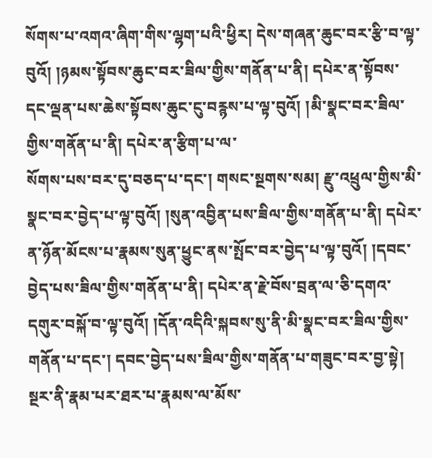སོགས་པ་འགའ་ཞིག་གིས་ལྷག་པའི་ཕྱིར། དེས་གཞན་ཆུང་བར་རྩི་བ་ལྟ་བུའོ། །ཉམས་སྟོབས་ཆུང་བར་ཟིལ་གྱིས་གནོན་པ་ནི། དཔེར་ན་སྟོབས་དང་ལྡན་པས་ཆེས་སྟོབས་ཆུང་ངུ་བརྙས་པ་ལྟ་བུའོ། །མི་སྣང་བར་ཟིལ་གྱིས་གནོན་པ་ནི། དཔེར་ན་རྩིག་པ་ལ་
སོགས་པས་བར་དུ་བཅད་པ་དང་། གསང་སྔགས་སམ། རྫུ་འཕྲུལ་གྱིས་མི་སྣང་བར་བྱེད་པ་ལྟ་བུའོ། །སུན་འབྱིན་པས་ཟིལ་གྱིས་གནོན་པ་ནི། དཔེར་ན་ཉོན་མོངས་པ་རྣམས་སུན་ཕྱུང་ནས་སྤོང་བར་བྱེད་པ་ལྟ་བུའོ། །དབང་བྱེད་པས་ཟིལ་གྱིས་གནོན་པ་ནི། དཔེར་ན་རྗེ་བོས་བྲན་ལ་ཅི་དགའ་དགུར་བསྐོ་བ་ལྟ་བུའོ། །དོན་འདིའི་སྐབས་སུ་ནི་མི་སྣང་བར་ཟིལ་གྱིས་གནོན་པ་དང་། དབང་བྱེད་པས་ཟིལ་གྱིས་གནོན་པ་གཟུང་བར་བྱ་སྟེ། སྔར་ནི་རྣམ་པར་ཐར་པ་རྣམས་ལ་མོས་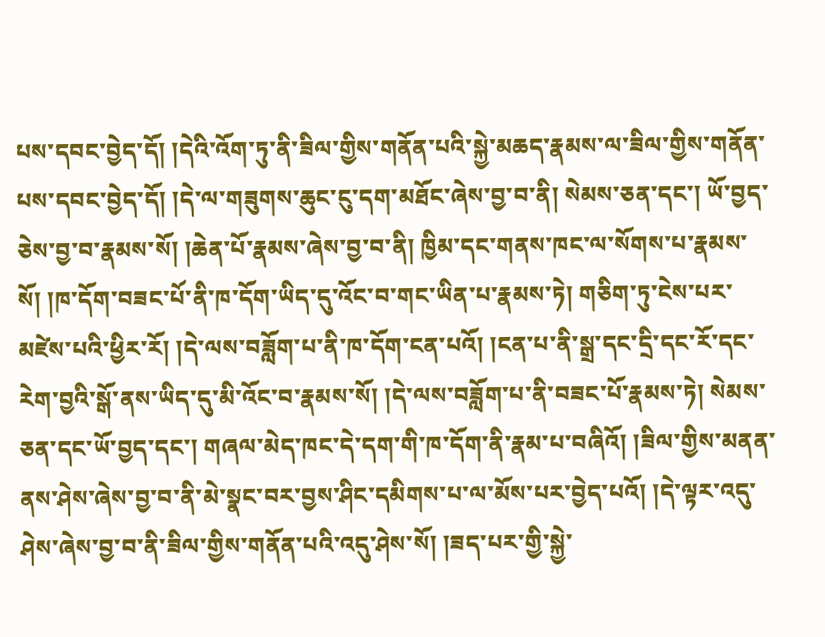པས་དབང་བྱེད་དོ། །དེའི་འོག་ཏུ་ནི་ཟིལ་གྱིས་གནོན་པའི་སྐྱེ་མཆད་རྣམས་ལ་ཟིལ་གྱིས་གནོན་པས་དབང་བྱེད་དོ། །དེ་ལ་གཟུགས་ཆུང་ངུ་དག་མཐོང་ཞེས་བྱ་བ་ནི། སེམས་ཅན་དང་། ཡོ་བྱད་ཅེས་བྱ་བ་རྣམས་སོ། །ཆེན་པོ་རྣམས་ཞེས་བྱ་བ་ནི། ཁྱིམ་དང་གནས་ཁང་ལ་སོགས་པ་རྣམས་སོ། །ཁ་དོག་བཟང་པོ་ནི་ཁ་དོག་ཡིད་དུ་འོང་བ་གང་ཡིན་པ་རྣམས་ཏེ། གཅིག་ཏུ་ངེས་པར་མཛེས་པའི་ཕྱིར་རོ། །དེ་ལས་བཟློག་པ་ནི་ཁ་དོག་ངན་པའོ། །ངན་པ་ནི་སྒྲ་དང་དྲི་དང་རོ་དང་རེག་བྱའི་སྒོ་ནས་ཡིད་དུ་མི་འོང་བ་རྣམས་སོ། །དེ་ལས་བཟློག་པ་ནི་བཟང་པོ་རྣམས་ཏེ། སེམས་ཅན་དང་ཡོ་བྱད་དང་། གཞལ་མེད་ཁང་དེ་དག་གི་ཁ་དོག་ནི་རྣམ་པ་བཞིའོ། །ཟིལ་གྱིས་མནན་ནས་ཤེས་ཞེས་བྱ་བ་ནི་མེ་སྣང་བར་བྱས་ཤིང་དམིགས་པ་ལ་མོས་པར་བྱེད་པའོ། །དེ་ལྟར་འདུ་ཤེས་ཞེས་བྱ་བ་ནི་ཟིལ་གྱིས་གནོན་པའི་འདུ་ཤེས་སོ། །ཟད་པར་གྱི་སྐྱེ་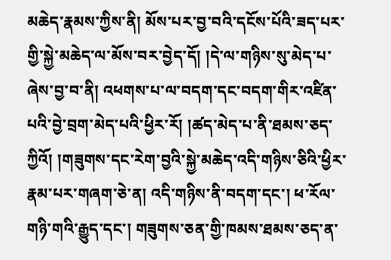མཆེད་རྣམས་ཀྱིས་ནི། མོས་པར་བྱ་བའི་དངོས་པོའི་ཟད་པར་གྱི་སྐྱེ་མཆེད་ལ་མོས་བར་བྱེད་དོ། །དེ་ལ་གཉིས་སུ་མེད་པ་ཞེས་བྱ་བ་ནི། འཕགས་པ་ལ་བདག་དང་བདག་གིར་འཛིན་པའི་བྱེ་བྲག་མེད་པའི་ཕྱིར་རོ། །ཚད་མེད་པ་ནི་ཐམས་ཅད་ཀྱིའོ། །གཟུགས་དང་རེག་བྱའི་སྐྱེ་མཆེད་འདི་གཉིས་ཅིའི་ཕྱིར་རྣམ་པར་གཞག་ཅེ་ན། འདི་གཉིས་ནི་བདག་དང་། ཕ་རོལ་གཉི་གའི་རྒྱུད་དང་། གཟུགས་ཅན་གྱི་ཁམས་ཐམས་ཅད་ན་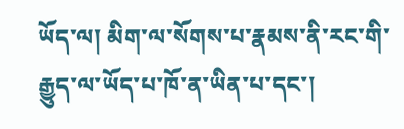ཡོད་ལ། མིག་ལ་སོགས་པ་རྣམས་ནི་རང་གི་རྒྱུད་ལ་ཡོད་པ་ཁོ་ན་ཡིན་པ་དང་།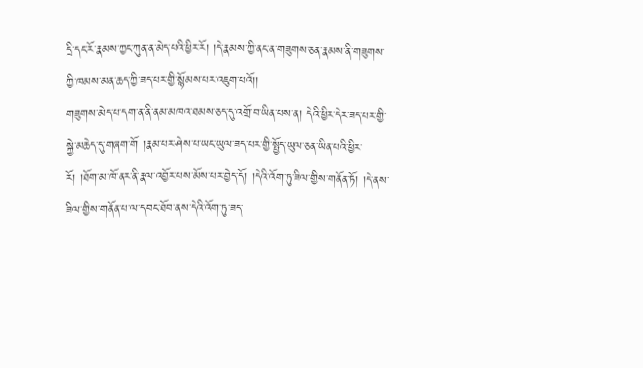དྲི་དང་རོ་རྣམས་ཀྱང་ཀུན་ན་མེད་པའི་ཕྱིར་རོ། །དེ་རྣམས་ཀྱི་ནང་ན་གཟུགས་ཅན་རྣམས་ནི་གཟུགས་ཀྱི་ཁམས་མན་ཆད་ཀྱི་ཟད་པར་གྱི་སྙོམས་པར་འཇུག་པའོ།།
གཟུགས་མེད་པ་དག་ན་ནི་ནམ་མཁའ་ཐམས་ཅད་དུ་འགྲོ་བ་ཡིན་པས་ན། དེའི་ཕྱིར་དེར་ཟད་པར་གྱི་སྐྱེ་མཆེད་དུ་གཞག་གོ །རྣམ་པར་ཤེས་པ་ཡང་ཡུལ་ཟད་པར་གྱི་སྤྱོད་ཡུལ་ཅན་ཡིན་པའི་ཕྱིར་རོ། །ཐོག་མ་ཁོ་ནར་ནི་རྣལ་འབྱོར་པས་མོས་པར་བྱེད་དོ། །དེའི་འོག་ཏུ་ཟིལ་གྱིས་གནོན་ཏོ། །དེ་ནས་ཟིལ་གྱིས་གནོན་པ་ལ་དབང་ཐོབ་ནས་དེའི་འོག་ཏུ་ཟད་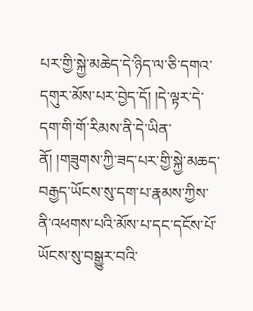པར་གྱི་སྐྱེ་མཆེད་དེ་ཉིད་ལ་ཅི་དགའ་དགུར་མོས་པར་བྱེད་དོ། །དེ་ལྟར་དེ་དག་གི་གོ་རིམས་ནི་དེ་ཡིན་ནོ། །གཟུགས་ཀྱི་ཟད་པར་གྱི་སྐྱེ་མཆད་བརྒྱད་ཡོངས་སུ་དག་པ་རྣམས་ཀྱིས་ནི་འཕགས་པའི་མོས་པ་དང་དངོས་པོ་ཡོངས་སུ་བསྒྱུར་བའི་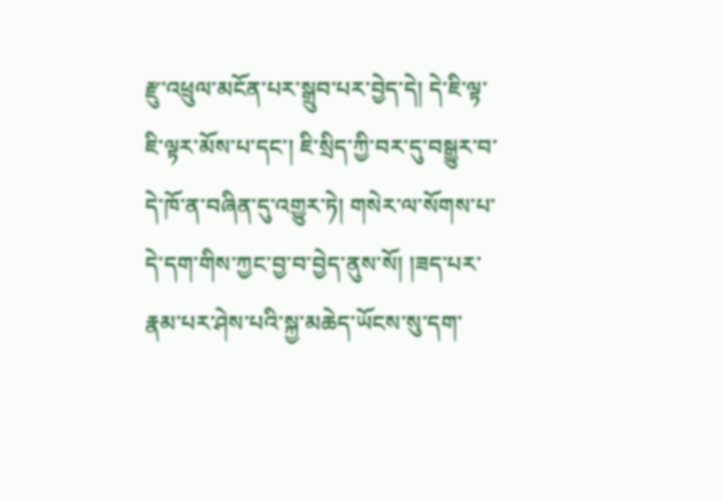རྫུ་འཕྲུལ་མངོན་པར་སྒྲུབ་པར་བྱེད་དེ། དེ་ཇི་ལྟ་ཇི་ལྟར་མོས་པ་དང་། ཇི་སྲིད་ཀྱི་བར་དུ་བསྒྱུར་བ་དེ་ཁོ་ན་བཞིན་དུ་འགྱུར་ཏེ། གསེར་ལ་སོགས་པ་དེ་དག་གིས་ཀྱང་བྱ་བ་བྱེད་ནུས་སོ། །ཟད་པར་རྣམ་པར་ཤེས་པའི་སྐྱ་མཆེད་ཡོངས་སུ་དག་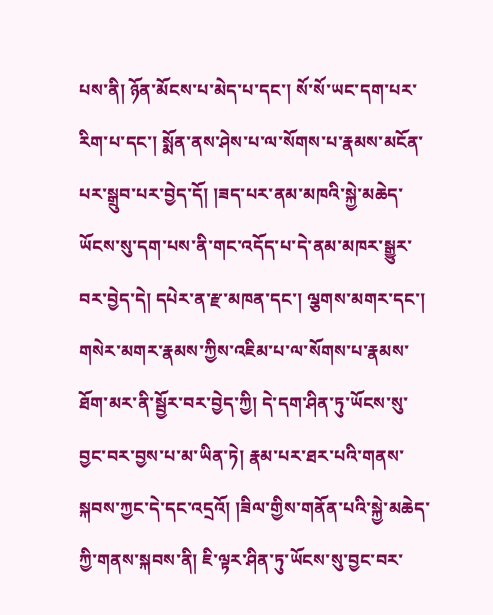པས་ནི། ཉོན་མོངས་པ་མེད་པ་དང་། སོ་སོ་ཡང་དག་པར་རིག་པ་དང་། སྨོན་ནས་ཤེས་པ་ལ་སོགས་པ་རྣམས་མངོན་པར་སྒྲུབ་པར་བྱེད་དོ། །ཟད་པར་ནམ་མཁའི་སྐྱེ་མཆེད་ཡོངས་སུ་དག་པས་ནི་གང་འདོད་པ་དེ་ནམ་མཁར་སྒྱུར་བར་བྱེད་དེ། དཔེར་ན་རྫ་མཁན་དང་། ལྕགས་མགར་དང་། གསེར་མགར་རྣམས་ཀྱིས་འཇིམ་པ་ལ་སོགས་པ་རྣམས་ཐོག་མར་ནི་སྦྱོར་བར་བྱེད་ཀྱི། དེ་དག་ཤིན་ཏུ་ཡོངས་སུ་བྱང་བར་བྱས་པ་མ་ཡིན་ཏེ། རྣམ་པར་ཐར་པའི་གནས་སྐབས་ཀྱང་དེ་དང་འདྲའོ། །ཟིལ་གྱིས་གནོན་པའི་སྐྱེ་མཆེད་ཀྱི་གནས་སྐབས་ནི། ཇི་ལྟར་ཤིན་ཏུ་ཡོངས་སུ་བྱང་བར་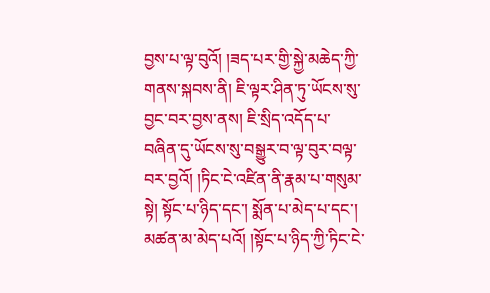བྱས་པ་ལྟ་བུའོ། །ཟད་པར་གྱི་སྐྱེ་མཆེད་ཀྱི་གནས་སྐབས་ནི། ཇི་ལྟར་ཤིན་ཏུ་ཡོངས་སུ་བྱང་བར་བྱས་ནས། ཇི་སྲིད་འདོད་པ་བཞིན་དུ་ཡོངས་སུ་བསྒྱུར་བ་ལྟ་བུར་བལྟ་བར་བྱའོ། །ཏིང་ངེ་འཛིན་ནི་རྣམ་པ་གསུམ་སྟེ། སྟོང་པ་ཉིད་དང་། སྨོན་པ་མེད་པ་དང་། མཚན་མ་མེད་པའོ། །སྟོང་པ་ཉིད་ཀྱི་ཏིང་ངེ་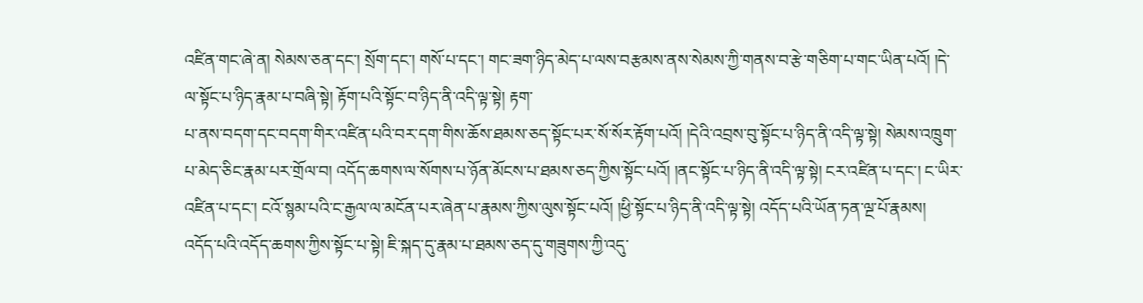འཛིན་གང་ཞེ་ན། སེམས་ཅན་དང་། སྲོག་དང་། གསོ་པ་དང་། གང་ཟག་ཉིད་མེད་པ་ལས་བརྩམས་ནས་སེམས་ཀྱི་གནས་བ་རྩེ་གཅིག་པ་གང་ཡིན་པའོ། །དེ་ལ་སྟོང་པ་ཉིད་རྣམ་པ་བཞི་སྟེ། རྟོག་པའི་སྟོང་བ་ཉིད་ནི་འདི་ལྟ་སྟེ། རྟག་
པ་ནས་བདག་དང་བདག་གིར་འཛིན་པའི་བར་དག་གིས་ཆོས་ཐམས་ཅད་སྟོང་པར་སོ་སོར་རྟོག་པའོ། །དེའི་འབྲས་བུ་སྟོང་པ་ཉིད་ནི་འདི་ལྟ་སྟེ། སེམས་འཁྲུག་པ་མེད་ཅིང་རྣམ་པར་གྲོལ་བ། འདོད་ཆགས་ལ་སོགས་པ་ཉོན་མོངས་པ་ཐམས་ཅད་ཀྱིས་སྟོང་པའོ། །ནང་སྟོང་པ་ཉིད་ནི་འདི་ལྟ་སྟེ། ངར་འཛིན་པ་དང་། ང་ཡིར་འཛིན་པ་དང་། ངའོ་སྙམ་པའི་ང་རྒྱལ་ལ་མངོན་པར་ཞེན་པ་རྣམས་ཀྱིས་ལུས་སྟོང་པའོ། །ཕྱི་སྟོང་པ་ཉིད་ནི་འདི་ལྟ་སྟེ། འདོད་པའི་ཡོན་ཏན་ལྔ་པོ་རྣམས། འདོད་པའི་འདོད་ཆགས་ཀྱིས་སྟོང་པ་སྟེ། ཇི་སྐད་དུ་རྣམ་པ་ཐམས་ཅད་དུ་གཟུགས་ཀྱི་འདུ་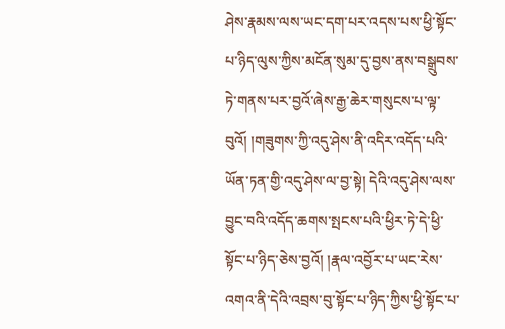ཤེས་རྣམས་ལས་ཡང་དག་པར་འདས་པས་ཕྱི་སྟོང་པ་ཉིད་ལུས་ཀྱིས་མངོན་སུམ་དུ་བྱས་ནས་བསྒྲུབས་ཏེ་གནས་པར་བྱའོ་ཞེས་རྒྱ་ཆེར་གསུངས་པ་ལྟ་བུའོ། །གཟུགས་ཀྱི་འདུ་ཤེས་ནི་འདིར་འདོད་པའི་ཡོན་ཏན་གྱི་འདུ་ཤེས་ལ་བྱ་སྟེ། དེའི་འདུ་ཤེས་ལས་བྱུང་བའི་འདོད་ཆགས་སྤངས་པའི་ཕྱིར་ཏེ་དེ་ཕྱི་སྟོང་པ་ཉིད་ཅེས་བྱའོ། །རྣལ་འབྱོར་པ་ཡང་རེས་འགའ་ནི་དེའི་འབྲས་བུ་སྟོང་པ་ཉིད་ཀྱིས་ཕྱི་སྟོང་པ་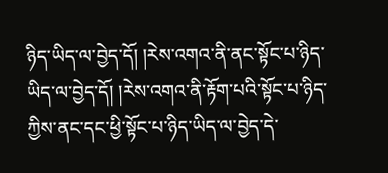ཉིད་ཡིད་ལ་བྱེད་དོ། །རེས་འགའ་ནི་ནང་སྟོང་པ་ཉིད་ཡིད་ལ་བྱེད་དོ། །རེས་འགའ་ནི་རྟོག་པའི་སྟོང་པ་ཉིད་ཀྱིས་ནང་དང་ཕྱི་སྟོང་པ་ཉིད་ཡིད་ལ་བྱེད་དེ་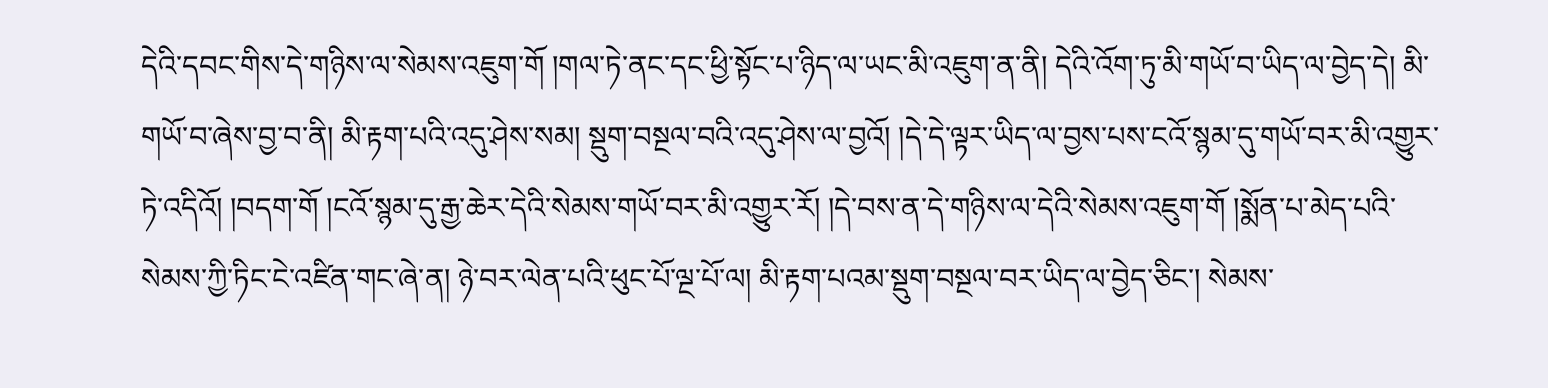དེའི་དབང་གིས་དེ་གཉིས་ལ་སེམས་འཇུག་གོ །གལ་ཏེ་ནང་དང་ཕྱི་སྟོང་པ་ཉིད་ལ་ཡང་མི་འཇུག་ན་ནི། དེའི་འོག་ཏུ་མི་གཡོ་བ་ཡིད་ལ་བྱེད་དེ། མི་གཡོ་བ་ཞེས་བྱ་བ་ནི། མི་རྟག་པའི་འདུ་ཤེས་སམ། སྡུག་བསྔལ་བའི་འདུ་ཤེས་ལ་བྱའོ། །དེ་དེ་ལྟར་ཡིད་ལ་བྱས་པས་ངའོ་སྙམ་དུ་གཡོ་བར་མི་འགྱུར་ཏེ་འདིའོ། །བདག་གོ །ངའོ་སྙམ་དུ་རྒྱ་ཆེར་དེའི་སེམས་གཡོ་བར་མི་འགྱུར་རོ། །དེ་བས་ན་དེ་གཉིས་ལ་དེའི་སེམས་འཇུག་གོ །སྨོན་པ་མེད་པའི་སེམས་ཀྱི་ཏིང་ངེ་འཛིན་གང་ཞེ་ན། ཉེ་བར་ལེན་པའི་ཕུང་པོ་ལྔ་པོ་ལ། མི་རྟག་པའམ་སྡུག་བསྔལ་བར་ཡིད་ལ་བྱེད་ཅིང་། སེམས་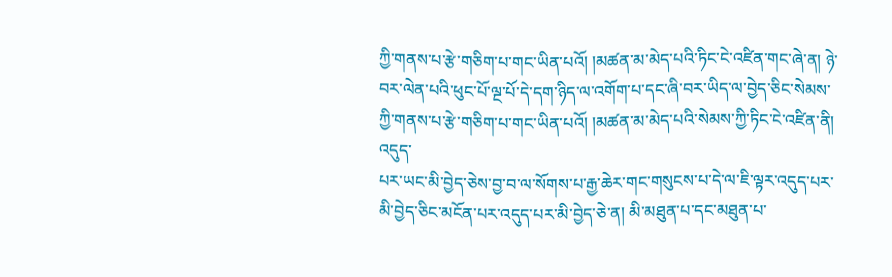ཀྱི་གནས་པ་རྩེ་གཅིག་པ་གང་ཡིན་པའོ། །མཚན་མ་མེད་པའི་ཏིང་ངེ་འཛིན་གང་ཞེ་ན། ཉེ་བར་ལེན་པའི་ཕུང་པོ་ལྔ་པོ་དེ་དག་ཉིད་ལ་འགོག་པ་དང་ཞི་བར་ཡིད་ལ་བྱེད་ཅིང་སེམས་ཀྱི་གནས་པ་རྩེ་གཅིག་པ་གང་ཡིན་པའོ། །མཚན་མ་མེད་པའི་སེམས་ཀྱི་ཏིང་ངེ་འཛིན་ནི། འདུད་
པར་ཡང་མི་བྱེད་ཅེས་བྱ་བ་ལ་སོགས་པ་རྒྱ་ཆེར་གང་གསུངས་པ་དེ་ལ་ཇི་ལྟར་འདུད་པར་མི་བྱེད་ཅིང་མངོན་པར་འདུད་པར་མི་བྱེད་ཅེ་ན། མི་མཐུན་པ་དང་མཐུན་པ་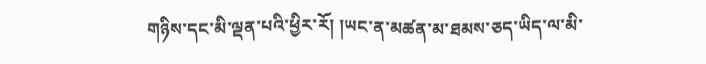གཉིས་དང་མི་ལྡན་པའི་ཕྱིར་རོ། །ཡང་ན་མཚན་མ་ཐམས་ཅད་ཡིད་ལ་མི་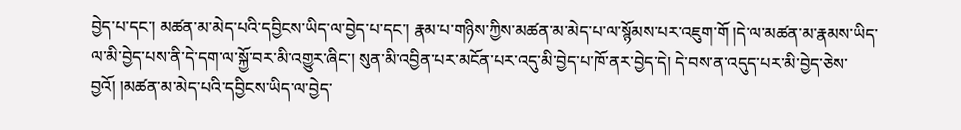བྱེད་པ་དང་། མཚན་མ་མེད་པའི་དབྱིངས་ཡིད་ལ་བྱེད་པ་དང་། རྣམ་པ་གཉིས་ཀྱིས་མཚན་མ་མེད་པ་ལ་སྙོམས་པར་འཇུག་གོ །དེ་ལ་མཚན་མ་རྣམས་ཡིད་ལ་མི་བྱེད་པས་ནི་དེ་དག་ལ་སྐྱོ་བར་མི་འགྱུར་ཞིང་། སུན་མི་འབྱིན་པར་མངོན་པར་འདུ་མི་བྱེད་པ་ཁོ་ནར་བྱེད་དེ། དེ་བས་ན་འདུད་པར་མི་བྱེད་ཅེས་བྱའོ། །མཚན་མ་མེད་པའི་དབྱིངས་ཡིད་ལ་བྱེད་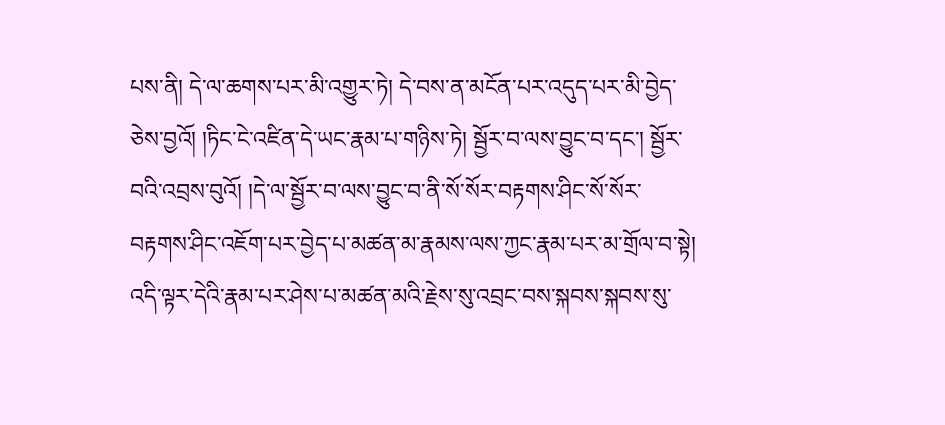པས་ནི། དེ་ལ་ཆགས་པར་མི་འགྱུར་ཏེ། དེ་བས་ན་མངོན་པར་འདུད་པར་མི་བྱེད་ཅེས་བྱའོ། །ཏིང་ངེ་འཛིན་དེ་ཡང་རྣམ་པ་གཉིས་ཏེ། སྦྱོར་བ་ལས་བྱུང་བ་དང་། སྦྱོར་བའི་འབྲས་བུའོ། །དེ་ལ་སྦྱོར་བ་ལས་བྱུང་བ་ནི་སོ་སོར་བརྟགས་ཤིང་སོ་སོར་བརྟགས་ཤིང་འཇོག་པར་བྱེད་པ་མཚན་མ་རྣམས་ལས་ཀྱང་རྣམ་པར་མ་གྲོལ་བ་སྟེ། འདི་ལྟར་དེའི་རྣམ་པར་ཤེས་པ་མཚན་མའི་རྗེས་སུ་འབྲང་བས་སྐབས་སྐབས་སུ་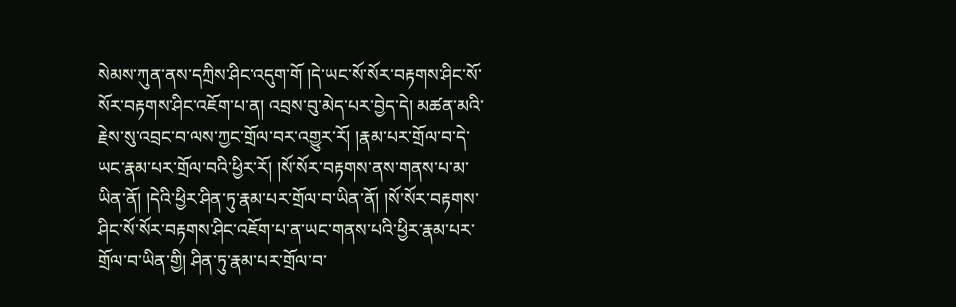སེམས་ཀུན་ནས་དཀྲིས་ཤིང་འདུག་གོ །དེ་ཡང་སོ་སོར་བརྟགས་ཤིང་སོ་སོར་བརྟགས་ཤིང་འཇོག་པ་ན། འབྲས་བུ་མེད་པར་བྱེད་དེ། མཚན་མའི་རྗེས་སུ་འབྲང་བ་ལས་ཀྱང་གྲོལ་བར་འགྱུར་རོ། །རྣམ་པར་གྲོལ་བ་དེ་ཡང་རྣམ་པར་གྲོལ་བའི་ཕྱིར་རོ། །སོ་སོར་བརྟགས་ནས་གནས་པ་མ་ཡིན་ནོ། །དེའི་ཕྱིར་ཤིན་ཏུ་རྣམ་པར་གྲོལ་བ་ཡིན་ནོ། །སོ་སོར་བརྟགས་ཤིང་སོ་སོར་བརྟགས་ཤིང་འཇོག་པ་ན་ཡང་གནས་པའི་ཕྱིར་རྣམ་པར་གྲོལ་བ་ཡིན་གྱི། ཤིན་ཏུ་རྣམ་པར་གྲོལ་བ་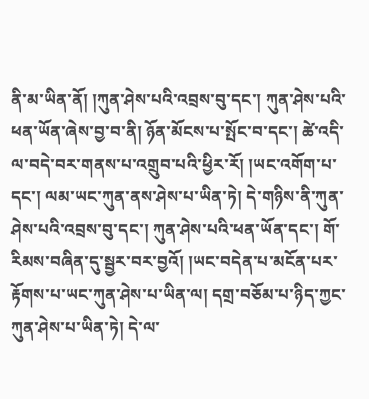ནི་མ་ཡིན་ནོ། །ཀུན་ཤེས་པའི་འབྲས་བུ་དང་། ཀུན་ཤེས་པའི་ཕན་ཡོན་ཞེས་བྱ་བ་ནི། ཉོན་མོངས་པ་སྤོང་བ་དང་། ཚེ་འདི་ལ་བདེ་བར་གནས་པ་འགྲུབ་པའི་ཕྱིར་རོ། །ཡང་འགོག་པ་དང་། ལམ་ཡང་ཀུན་ནས་ཤེས་པ་ཡིན་ཏེ། དེ་གཉིས་ནི་ཀུན་ཤེས་པའི་འབྲས་བུ་དང་། ཀུན་ཤེས་པའི་ཕན་ཡོན་དང་། གོ་རིམས་བཞིན་དུ་སྦྱར་བར་བྱའོ། །ཡང་བདེན་པ་མངོན་པར་རྟོགས་པ་ཡང་ཀུན་ཤེས་པ་ཡིན་ལ། དགྲ་བཅོམ་པ་ཉིད་ཀྱང་ཀུན་ཤེས་པ་ཡིན་ཏེ། དེ་ལ་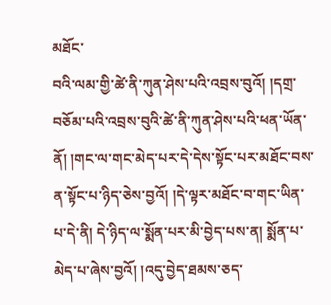མཐོང་
བའི་ལམ་གྱི་ཚེ་ནི་ཀུན་ཤེས་པའི་འབྲས་བུའོ། །དགྲ་བཅོམ་པའི་འབྲས་བུའི་ཚེ་ནི་ཀུན་ཤེས་པའི་ཕན་ཡོན་ནོ། །གང་ལ་གང་མེད་པར་དེ་དེས་སྟོང་པར་མཐོང་བས་ན་སྟོང་པ་ཉིད་ཅེས་བྱའོ། །དེ་ལྟར་མཐོང་བ་གང་ཡིན་པ་དེ་ནི། དེ་ཉིད་ལ་སྨོན་པར་མི་བྱེད་པས་ན། སྨོན་པ་མེད་པ་ཞེས་བྱའོ། །འདུ་བྱེད་ཐམས་ཅད་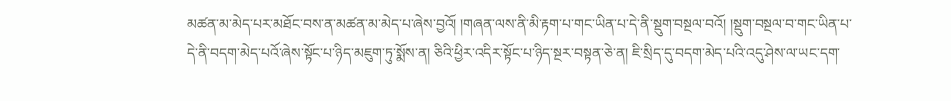མཚན་མ་མེད་པར་མཐོང་བས་ན་མཚན་མ་མེད་པ་ཞེས་བྱའོ། །གཞན་ལས་ནི་མི་རྟག་པ་གང་ཡིན་པ་དེ་ནི་སྡུག་བསྔལ་བའོ། །སྡུག་བསྔལ་བ་གང་ཡིན་པ་དེ་ནི་བདག་མེད་པའོ་ཞེས་སྟོང་པ་ཉིད་མཇུག་ཏུ་སྨོས་ན། ཅིའི་ཕྱིར་འདིར་སྟོང་པ་ཉིད་སྔར་བསྟན་ཅེ་ན། ཇི་སྲིད་དུ་བདག་མེད་པའི་འདུ་ཤེས་ལ་ཡང་དག་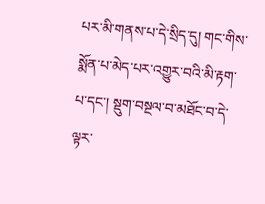པར་མི་གནས་པ་དེ་སྲིད་དུ། གང་གིས་སྨོན་པ་མེད་པར་འགྱུར་བའི་མི་རྟག་པ་དང་། སྡུག་བསྔལ་བ་མཐོང་བ་དེ་ལྟར་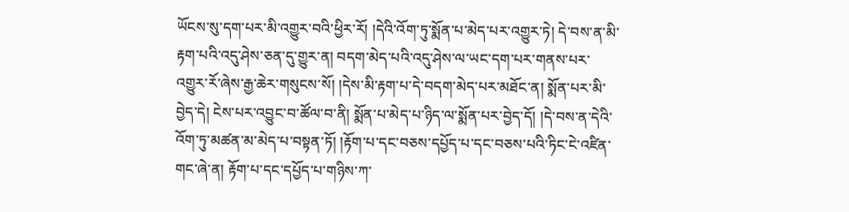ཡོངས་སུ་དག་པར་མི་འགྱུར་བའི་ཕྱིར་རོ། །དེའི་འོག་ཏུ་སྨོན་པ་མེད་པར་འགྱུར་ཏེ། དེ་བས་ན་མི་རྟག་པའི་འདུ་ཤེས་ཅན་དུ་གྱུར་ན། བདག་མེད་པའི་འདུ་ཤེས་ལ་ཡང་དག་པར་གནས་པར་འགྱུར་རོ་ཞེས་རྒྱ་ཆེར་གསུངས་སོ། །དེས་མི་རྟག་པ་དེ་བདག་མེད་པར་མཐོང་ན། སྨོན་པར་མི་བྱེད་དེ། ངེས་པར་འབྱུང་བ་ཚོལ་བ་ནི། སྨོན་པ་མེད་པ་ཉིད་ལ་སྨོན་པར་བྱེད་དོ། །དེ་བས་ན་དེའི་འོག་ཏུ་མཚན་མ་མེད་པ་བསྟན་ཏོ། །རྟོག་པ་དང་བཅས་དཔྱོད་པ་དང་བཅས་པའི་ཏིང་ངེ་འཛིན་གང་ཞེ་ན། རྟོག་པ་དང་དཔྱོད་པ་གཉིས་ཀ་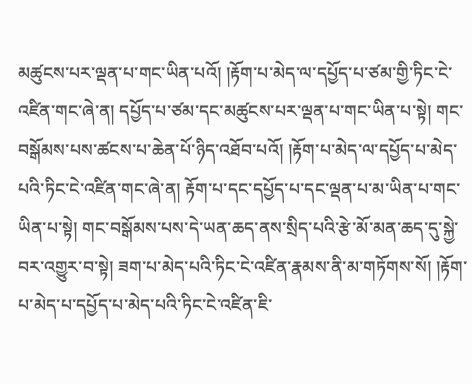མཚུངས་པར་ལྡན་པ་གང་ཡིན་པའོ། །རྟོག་པ་མེད་ལ་དཔྱོད་པ་ཙམ་གྱི་ཏིང་ངེ་འཛིན་གང་ཞེ་ན། དཔྱོད་པ་ཙམ་དང་མཚུངས་པར་ལྡན་པ་གང་ཡིན་པ་སྟེ། གང་བསྒོམས་པས་ཚངས་པ་ཆེན་པོ་ཉིད་འཐོབ་པའོ། །རྟོག་པ་མེད་ལ་དཔྱོད་པ་མེད་པའི་ཏིང་ངེ་འཛིན་གང་ཞེ་ན། རྟོག་པ་དང་དཔྱོད་པ་དང་ལྡན་པ་མ་ཡིན་པ་གང་ཡིན་པ་སྟེ། གང་བསྒོམས་པས་དེ་ཡན་ཆད་ནས་སྲིད་པའི་རྩེ་མོ་མན་ཆད་དུ་སྐྱེ་བར་འགྱུར་བ་སྟེ། ཟག་པ་མེད་པའི་ཏིང་ངེ་འཛིན་རྣམས་ནི་མ་གཏོགས་སོ། །རྟོག་པ་མེད་པ་དཔྱོད་པ་མེད་པའི་ཏིང་ངེ་འཛིན་ཇི་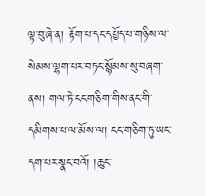ལྟ་བུ་ཞེ་ན། རྟོག་པ་དང་དཔྱོད་པ་གཉིས་ལ་སེམས་ལྷག་པར་བཏང་སྙོམས་སུ་བཞག་ནས། གལ་ཏེ་ངང་གཅིག་གིས་ནང་གི་དམིགས་པ་ལ་མོས་ལ། ངང་གཅིག་ཏུ་ཡང་དག་པར་སྣང་བའོ། །ཆུང་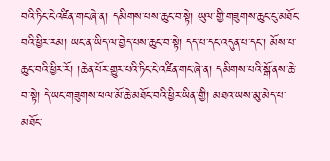བའི་ཏིང་ངེ་འཛིན་གང་ཞེ་ན། དམིགས་པས་ཆུང་བ་སྟེ། ཡུལ་གྱི་གཟུགས་ཆུང་ངུ་མཐོང་བའི་ཕྱིར་རམ། ཡང་ན་ཡིད་ལ་བྱེད་པས་ཆུང་བ་སྟེ། དད་པ་དང་འདུན་པ་དང་། མོས་པ་ཆུང་བའི་ཕྱིར་རོ། །ཆེན་པོར་གྱུར་པའི་ཏིང་ངེ་འཛིན་གང་ཞེ་ན། དམིགས་པའི་སྒོ་ནས་ཆེ་བ་སྟེ། དེ་ཡང་གཟུགས་ཕལ་མོ་ཆེ་མཐོང་བའི་ཕྱིར་ཡིན་གྱི། མཐའ་ཡས་མུ་མེད་པ་མཐོང་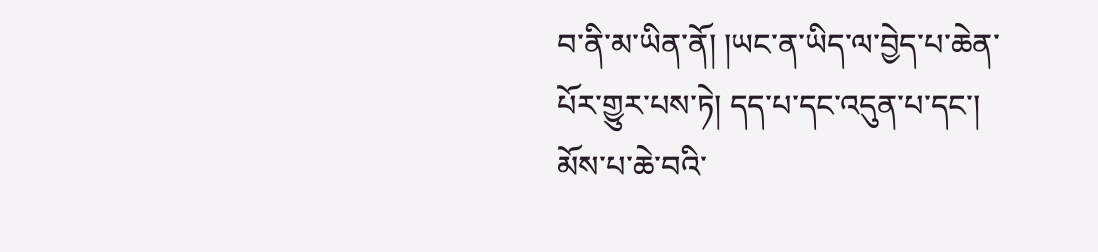བ་ནི་མ་ཡིན་ནོ། །ཡང་ན་ཡིད་ལ་བྱེད་པ་ཆེན་པོར་གྱུར་པས་ཏེ། དད་པ་དང་འདུན་པ་དང་། མོས་པ་ཆེ་བའི་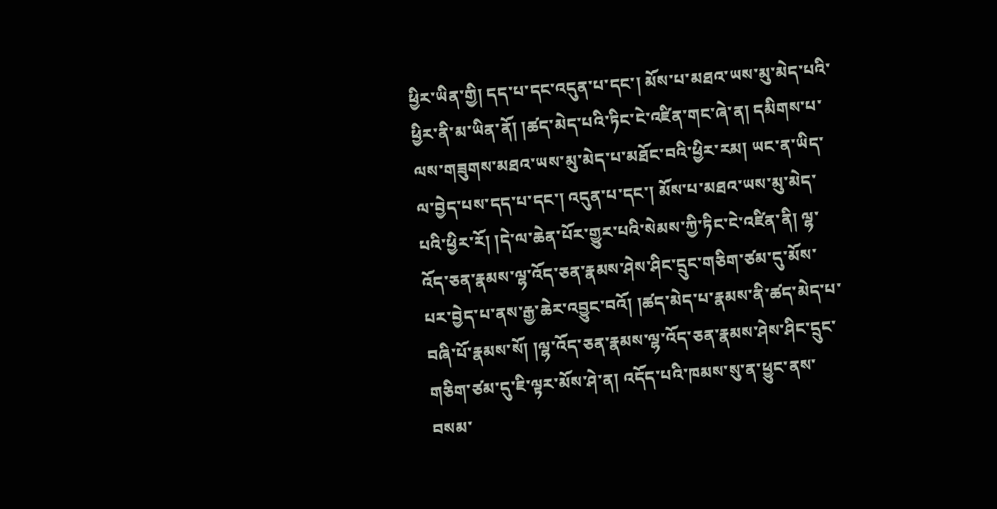ཕྱིར་ཡིན་གྱི། དད་པ་དང་འདུན་པ་དང་། མོས་པ་མཐའ་ཡས་མུ་མེད་པའི་ཕྱིར་ནི་མ་ཡིན་ནོ། །ཚད་མེད་པའི་ཏིང་ངེ་འཛིན་གང་ཞེ་ན། དམིགས་པ་ལས་གཟུགས་མཐའ་ཡས་མུ་མེད་པ་མཐོང་བའི་ཕྱིར་རམ། ཡང་ན་ཡིད་ལ་བྱེད་པས་དད་པ་དང་། འདུན་པ་དང་། མོས་པ་མཐའ་ཡས་མུ་མེད་པའི་ཕྱིར་རོ། །དེ་ལ་ཆེན་པོར་གྱུར་པའི་སེམས་ཀྱི་ཏིང་ངེ་འཛིན་ནི། ལྷ་འོད་ཅན་རྣམས་ལྷ་འོད་ཅན་རྣམས་ཤེས་ཤིང་དྲུང་གཅིག་ཙམ་དུ་མོས་པར་བྱེད་པ་ནས་རྒྱ་ཆེར་འབྱུང་བའོ། །ཚད་མེད་པ་རྣམས་ནི་ཚད་མེད་པ་བཞི་པོ་རྣམས་སོ། །ལྷ་འོད་ཅན་རྣམས་ལྷ་འོད་ཅན་རྣམས་ཤེས་ཤིང་དྲུང་གཅིག་ཙམ་དུ་ཇི་ལྟར་མོས་ཤེ་ན། འདོད་པའི་ཁམས་སུ་ན་ཕྱུང་ནས་བསམ་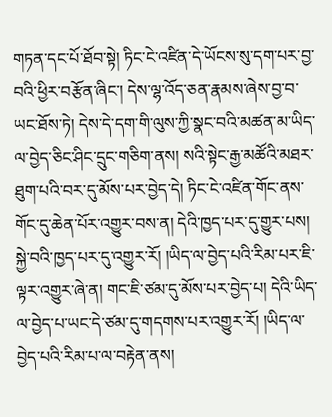གཏན་དང་པོ་ཐོབ་སྟེ། ཏིང་ངེ་འཛིན་དེ་ཡོངས་སུ་དག་པར་བྱ་བའི་ཕྱིར་བརྩོན་ཞིང་། དེས་ལྷ་འོད་ཅན་རྣམས་ཞེས་བྱ་བ་ཡང་ཐོས་ཏེ། དེས་དེ་དག་གི་ལུས་ཀྱི་སྣང་བའི་མཚན་མ་ཡིད་ལ་བྱེད་ཅིང་ཤིང་དྲུང་གཅིག་ནས། སའི་སྟེང་རྒྱ་མཚོའི་མཐར་ཐུག་པའི་བར་དུ་མོས་པར་བྱེད་དེ། ཏིང་ངེ་འཛིན་གོང་ནས་གོང་དུ་ཆེན་པོར་འགྱུར་བས་ན། དེའི་ཁྱད་པར་དུ་གྱུར་པས། སྐྱེ་བའི་ཁྱད་པར་དུ་འགྱུར་རོ། །ཡིད་ལ་བྱེད་པའི་རིམ་པར་ཇི་ལྟར་འགྱུར་ཞེ་ན། གང་ཇི་ཙམ་དུ་མོས་པར་བྱེད་པ། དེའི་ཡིད་ལ་བྱེད་པ་ཡང་དེ་ཙམ་དུ་གདགས་པར་འགྱུར་རོ། །ཡིད་ལ་བྱེད་པའི་རིམ་པ་ལ་བརྟེན་ནས།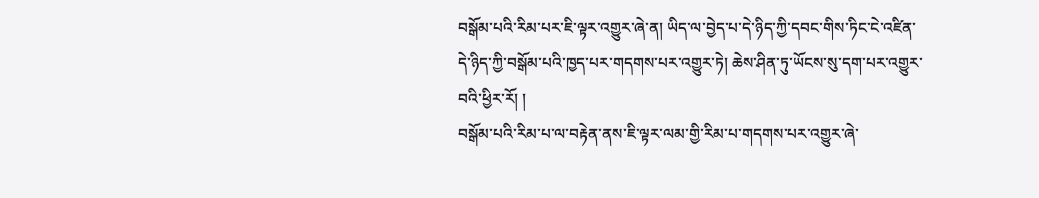བསྒོམ་པའི་རིམ་པར་ཇི་ལྟར་འགྱུར་ཞེ་ན། ཡིད་ལ་བྱེད་པ་དེ་ཉིད་ཀྱི་དབང་གིས་ཏིང་ངེ་འཛིན་དེ་ཉིད་ཀྱི་བསྒོམ་པའི་ཁྱད་པར་གདགས་པར་འགྱུར་ཏེ། ཆེས་ཤིན་ཏུ་ཡོངས་སུ་དག་པར་འགྱུར་བའི་ཕྱིར་རོ། །
བསྒོམ་པའི་རིམ་པ་ལ་བརྟེན་ནས་ཇི་ལྟར་ལམ་གྱི་རིམ་པ་གདགས་པར་འགྱུར་ཞེ་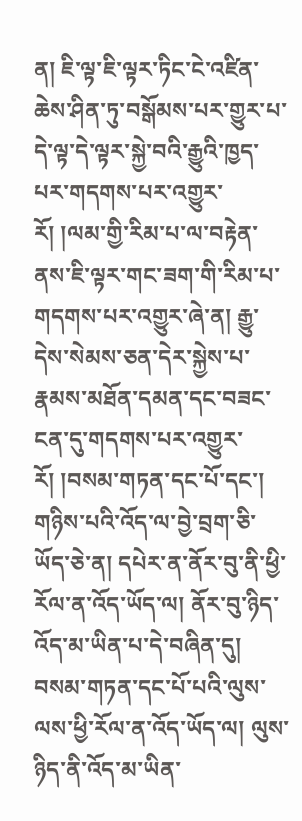ན། ཇི་ལྟ་ཇི་ལྟར་ཏིང་ངེ་འཛིན་ཆེས་ཤིན་ཏུ་བསྒོམས་པར་གྱུར་པ་དེ་ལྟ་དེ་ལྟར་སྐྱེ་བའི་རྒྱུའི་ཁྱད་པར་གདགས་པར་འགྱུར་རོ། །ལམ་གྱི་རིམ་པ་ལ་བརྟེན་ནས་ཇི་ལྟར་གང་ཟག་གི་རིམ་པ་གདགས་པར་འགྱུར་ཞེ་ན། རྒྱུ་དེས་སེམས་ཅན་དེར་སྐྱེས་པ་རྣམས་མཐོན་དམན་དང་བཟང་ངན་དུ་གདགས་པར་འགྱུར་རོ། །བསམ་གཏན་དང་པོ་དང་། གཉིས་པའི་འོད་ལ་བྱེ་བྲག་ཅི་ཡོད་ཅེ་ན། དཔེར་ན་ནོར་བུ་ནི་ཕྱི་རོལ་ན་འོད་ཡོད་ལ། ནོར་བུ་ཉིད་འོད་མ་ཡིན་པ་དེ་བཞིན་དུ། བསམ་གཏན་དང་པོ་པའི་ལུས་ལས་ཕྱི་རོལ་ན་འོད་ཡོད་ལ། ལུས་ཉིད་ནི་འོད་མ་ཡིན་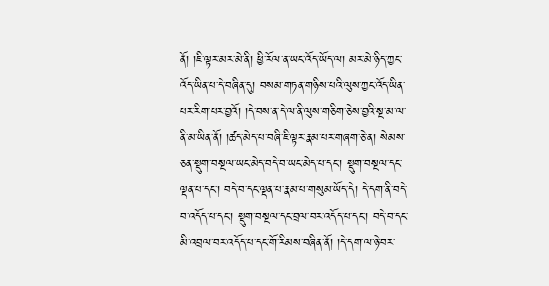ནོ། །ཇི་ལྟར་མར་མེ་ནི། ཕྱི་རོལ་ན་ཡང་འོད་ཡོད་ལ། མར་མེ་ཉིད་ཀྱང་འོད་ཡིན་པ་དེ་བཞིན་དུ། བསམ་གཏན་གཉིས་པའི་ལུས་ཀྱང་འོད་ཡིན་པར་རིག་པར་བྱའོ། །དེ་བས་ན་དེ་ལ་ནི་ལུས་གཅིག་ཅེས་བྱའི་སྔ་མ་ལ་ནི་མ་ཡིན་ནོ། །ཚད་མེད་པ་བཞི་ཇི་ལྟར་རྣམ་པར་གཞག་ཅེ་ན། སེམས་ཅན་སྡུག་བསྔལ་ཡང་མེད་བདེ་བ་ཡང་མེད་པ་དང་། སྡུག་བསྔལ་དང་ལྡན་པ་དང་། བདེ་བ་དང་ལྡན་པ་རྣམ་པ་གསུམ་ཡོད་དེ། དེ་དག་ནི་བདེ་བ་འདོད་པ་དང་། སྡུག་བསྔལ་དང་བྲལ་བར་འདོད་པ་དང་། བདེ་བ་དང་མི་འབྲལ་བར་འདོད་པ་དང་གོ་རིམས་བཞིན་ནོ། །དེ་དག་ལ་ཉེ་བར་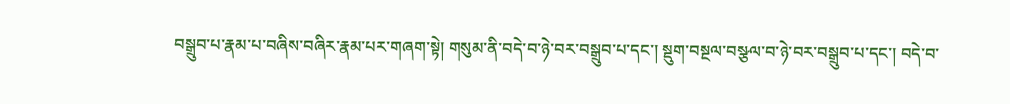བསྒྲུབ་པ་རྣམ་པ་བཞིས་བཞིར་རྣམ་པར་གཞག་སྟེ། གསུམ་ནི་བདེ་བ་ཉེ་བར་བསྒྲུབ་པ་དང་། སྡུག་བསྔལ་བསྩལ་བ་ཉེ་བར་བསྒྲུབ་པ་དང་། བདེ་བ་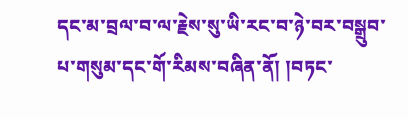དང་མ་བྲལ་བ་ལ་རྗེས་སུ་ཡི་རང་བ་ཉེ་བར་བསྒྲུབ་པ་གསུམ་དང་གོ་རིམས་བཞིན་ནོ། །བཏང་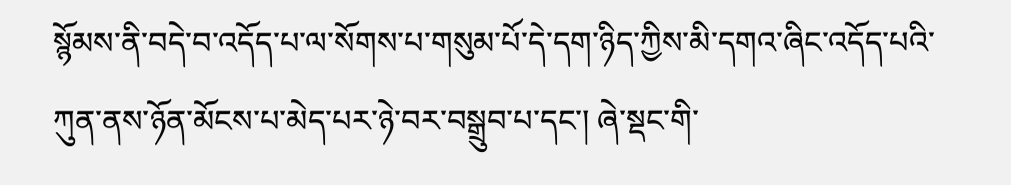སྙོམས་ནི་བདེ་བ་འདོད་པ་ལ་སོགས་པ་གསུམ་པོ་དེ་དག་ཉིད་ཀྱིས་མི་དགའ་ཞིང་འདོད་པའི་ཀུན་ནས་ཉོན་མོངས་པ་མེད་པར་ཉེ་བར་བསྒྲུབ་པ་དང་། ཞེ་སྡང་གི་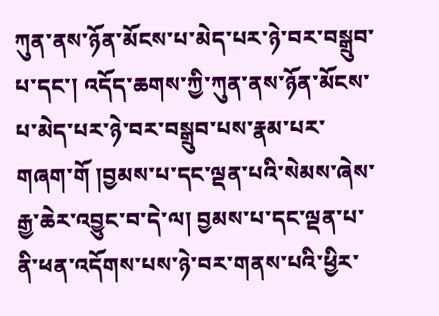ཀུན་ནས་ཉོན་མོངས་པ་མེད་པར་ཉེ་བར་བསྒྲུབ་པ་དང་། འདོད་ཆགས་ཀྱི་ཀུན་ནས་ཉོན་མོངས་པ་མེད་པར་ཉེ་བར་བསྒྲུབ་པས་རྣམ་པར་གཞག་གོ །བྱམས་པ་དང་ལྡན་པའི་སེམས་ཞེས་རྒྱ་ཆེར་འབྱུང་བ་དེ་ལ། བྱམས་པ་དང་ལྡན་པ་ནི་ཕན་འདོགས་པས་ཉེ་བར་གནས་པའི་ཕྱིར་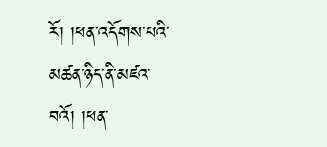རོ། །ཕན་འདོགས་པའི་མཚན་ཉིད་ནི་མཛའ་བའོ། །ཕན་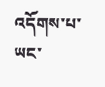འདོགས་པ་ཡང་